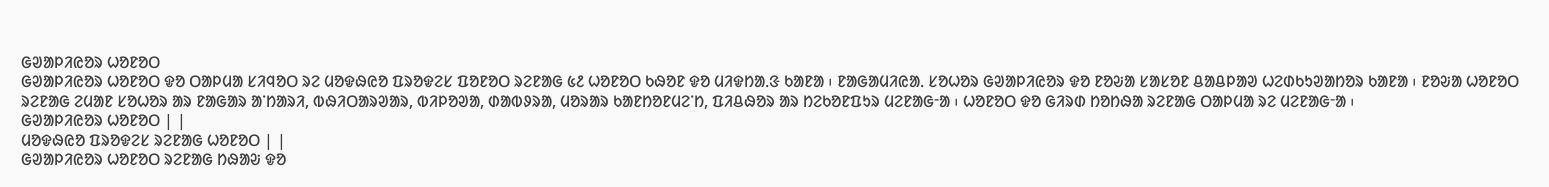ᱜᱣᱟᱞᱤᱭᱚᱨ ᱦᱚᱱᱚᱛ
ᱜᱣᱟᱞᱤᱭᱚᱨ ᱦᱚᱱᱚᱛ ᱫᱚ ᱛᱟᱞᱢᱟ ᱥᱤᱧᱚᱛ ᱨᱮ ᱢᱚᱫᱷᱭᱚ ᱯᱨᱚᱫᱮᱥ ᱯᱚᱱᱚᱛ ᱨᱮᱱᱟᱜ ᱕᱒ ᱦᱚᱱᱚᱛ ᱠᱷᱚᱱ ᱫᱚ ᱢᱤᱫᱴᱟᱹᱝ ᱠᱟᱱᱟ ᱾ ᱱᱟᱜᱟᱢᱤᱭᱟᱹ ᱥᱚᱦᱚᱨ ᱜᱣᱟᱞᱤᱭᱚᱨ ᱫᱚ ᱱᱚᱶᱟ ᱥᱟᱥᱚᱱ ᱪᱟᱪᱞᱟᱣ ᱦᱮᱰᱠᱩᱣᱟᱴᱚᱨ ᱠᱟᱱᱟ ᱾ ᱱᱚᱶᱟ ᱦᱚᱱᱚᱛ ᱨᱮᱱᱟᱜ ᱮᱢᱟᱱ ᱥᱚᱦᱚᱨ ᱟᱨ ᱱᱟᱜᱟᱨ ᱟᱸᱴᱟᱨᱤ, ᱵᱷᱤᱛᱟᱨᱣᱟᱨ, ᱵᱤᱞᱚᱣᱟ, ᱰᱟᱵᱽᱨᱟ, ᱢᱚᱨᱟᱨ ᱠᱟᱱᱴᱚᱱᱢᱮᱸᱴ, ᱯᱤᱪᱷᱚᱨ ᱟᱨ ᱴᱮᱠᱚᱱᱯᱩᱨ ᱢᱮᱱᱟᱜᱼᱟ ᱾ ᱦᱚᱱᱚᱛ ᱫᱚ ᱜᱤᱨᱰ ᱴᱚᱴᱷᱟ ᱨᱮᱱᱟᱜ ᱛᱟᱞᱢᱟ ᱨᱮ ᱢᱮᱱᱟᱜᱼᱟ ᱾
ᱜᱣᱟᱞᱤᱭᱚᱨ ᱦᱚᱱᱚᱛ | |
ᱢᱚᱫᱷᱭᱚ ᱯᱨᱚᱫᱮᱥ ᱨᱮᱱᱟᱜ ᱦᱚᱱᱚᱛ | |
ᱜᱣᱟᱞᱤᱭᱚᱨ ᱦᱚᱱᱚᱛ ᱨᱮᱱᱟᱜ ᱴᱷᱟᱶ ᱫᱚ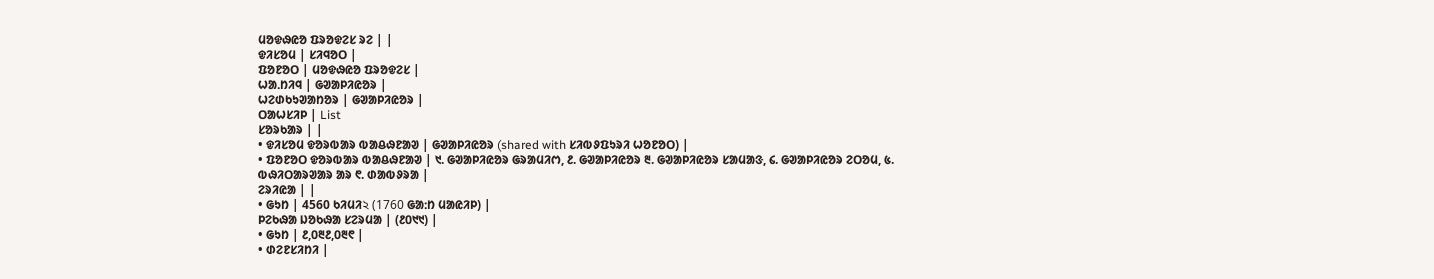ᱢᱚᱫᱷᱭᱚ ᱯᱨᱚᱫᱮᱥ ᱨᱮ | |
ᱫᱤᱥᱚᱢ | ᱥᱤᱧᱚᱛ |
ᱯᱚᱱᱚᱛ | ᱢᱚᱫᱷᱭᱚ ᱯᱨᱚᱫᱮᱥ |
ᱦᱟᱹᱴᱤᱧ | ᱜᱣᱟᱞᱤᱭᱚᱨ |
ᱦᱮᱰᱠᱩᱣᱟᱴᱚᱨ | ᱜᱣᱟᱞᱤᱭᱚᱨ |
ᱛᱟᱦᱥᱤᱞ | List
ᱥᱚᱨᱠᱟᱨ | |
• ᱫᱤᱥᱚᱢ ᱫᱚᱨᱵᱟᱨ ᱵᱟᱪᱷᱱᱟᱣ | ᱜᱣᱟᱞᱤᱭᱚᱨ (shared with ᱥᱤᱵᱽᱯᱩᱨᱤ ᱦᱚᱱᱚᱛ) |
• ᱯᱚᱱᱚᱛ ᱫᱚᱨᱵᱟᱨ ᱵᱟᱪᱷᱱᱟᱣ | ᱑. ᱜᱣᱟᱞᱤᱭᱚᱨ ᱜᱨᱟᱢᱤᱬ, ᱒. ᱜᱣᱟᱞᱤᱭᱚᱨ ᱓. ᱜᱣᱟᱞᱤᱭᱚᱨ ᱥᱟᱢᱟᱝ, ᱔. ᱜᱣᱟᱞᱤᱭᱚᱨ ᱮᱛᱚᱢ, ᱕. ᱵᱷᱤᱛᱟᱨᱣᱟᱨ ᱟᱨ ᱖. ᱰᱟᱵᱽᱨᱟ |
ᱮᱨᱤᱭᱟ | |
• ᱜᱩᱴ | 4560 ᱠᱤᱢᱤ২ (1760 ᱜᱟᱺᱴ ᱢᱟᱭᱤᱞ) |
ᱞᱮᱠᱷᱟ ᱡᱚᱠᱷᱟ ᱥᱮᱨᱢᱟ | (᱒᱐᱑᱑) |
• ᱜᱩᱴ | ᱒,᱐᱓᱒,᱐᱓᱖ |
• ᱰᱮᱱᱥᱤᱴᱤ |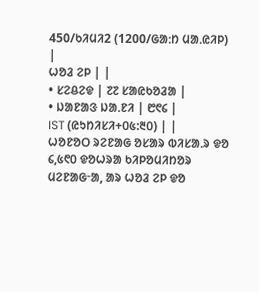450/ᱠᱤᱢᱤ2 (1200/ᱜᱟᱺᱴ ᱢᱟᱹᱭᱤᱞ) |
ᱦᱚᱲ ᱮᱞ | |
• ᱥᱮᱪᱮᱫ | ᱗᱗ ᱥᱟᱭᱠᱚᱲᱟ |
• ᱡᱟᱱᱟᱝ ᱡᱟᱹᱱᱤ | ᱘᱖᱔ |
IST (ᱭᱩᱴᱤᱥᱤ+᱐᱕:᱓᱐) | |
ᱦᱚᱱᱚᱛ ᱨᱮᱱᱟᱜ ᱚᱥᱟᱨ ᱵᱤᱥᱟᱹᱨ ᱫᱚ ᱔,᱕᱖᱐ ᱫᱚᱦᱨᱟ ᱠᱤᱞᱚᱢᱤᱴᱚᱨ ᱢᱮᱱᱟᱜᱼᱟ, ᱟᱨ ᱦᱚᱲ ᱮᱞ ᱫᱚ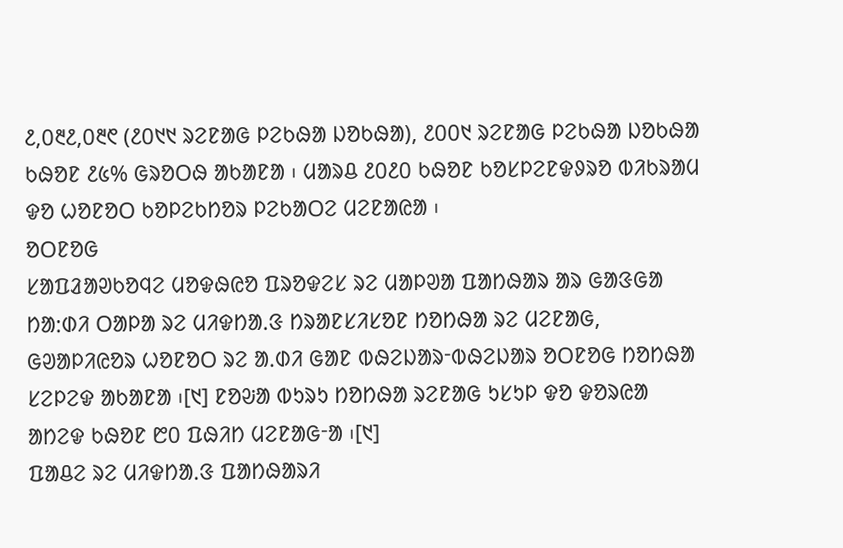᱒,᱐᱓᱒,᱐᱓᱖ (᱒᱐᱑᱑ ᱨᱮᱱᱟᱜ ᱞᱮᱠᱷᱟ ᱡᱚᱠᱷᱟ), ᱒᱐᱐᱑ ᱨᱮᱱᱟᱜ ᱞᱮᱠᱷᱟ ᱡᱚᱠᱷᱟ ᱠᱷᱚᱱ ᱒᱕% ᱜᱨᱚᱛᱷ ᱟᱠᱟᱱᱟ ᱾ ᱢᱟᱨᱪ ᱒᱐᱒᱐ ᱠᱷᱚᱱ ᱠᱚᱥᱞᱮᱱᱫᱽᱨᱚ ᱵᱤᱠᱨᱟᱢ ᱫᱚ ᱦᱚᱱᱚᱛ ᱠᱚᱞᱮᱠᱴᱚᱨ ᱞᱮᱠᱟᱛᱮ ᱢᱮᱱᱟᱭᱟ ᱾
ᱚᱛᱱᱚᱜ
ᱥᱟᱯᱲᱟᱣᱠᱚᱧᱮ ᱢᱚᱫᱷᱭᱚ ᱯᱨᱚᱫᱮᱥ ᱨᱮ ᱢᱟᱞᱣᱟ ᱯᱟᱴᱷᱟᱨ ᱟᱨ ᱜᱟᱝᱜᱟ ᱴᱟᱺᱰᱤ ᱛᱟᱞᱟ ᱨᱮ ᱢᱤᱫᱴᱟᱹᱝ ᱴᱨᱟᱱᱥᱤᱥᱚᱱ ᱴᱚᱴᱷᱟ ᱨᱮ ᱢᱮᱱᱟᱜ, ᱜᱣᱟᱞᱤᱭᱚᱨ ᱦᱚᱱᱚᱛ ᱨᱮ ᱟᱹᱰᱤ ᱜᱟᱱ ᱵᱷᱮᱡᱟᱨᱼᱵᱷᱮᱡᱟᱨ ᱚᱛᱱᱚᱜ ᱴᱚᱴᱷᱟ ᱥᱮᱞᱮᱫ ᱟᱠᱟᱱᱟ ᱾[᱑] ᱱᱚᱶᱟ ᱵᱩᱨᱩ ᱴᱚᱴᱷᱟ ᱨᱮᱱᱟᱜ ᱩᱥᱩᱞ ᱫᱚ ᱫᱚᱨᱭᱟ ᱟᱴᱮᱫ ᱠᱷᱚᱱ ᱘᱐ ᱯᱷᱤᱴ ᱢᱮᱱᱟᱜᱼᱟ ᱾[᱑]
ᱯᱟᱪᱮ ᱨᱮ ᱢᱤᱫᱴᱟᱹᱝ ᱯᱟᱴᱷᱟᱨᱤ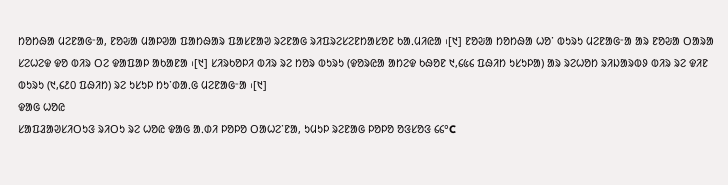ᱴᱚᱴᱷᱟ ᱢᱮᱱᱟᱜᱼᱟ, ᱱᱚᱶᱟ ᱢᱟᱞᱣᱟ ᱯᱟᱴᱷᱟᱨ ᱯᱟᱥᱱᱟᱣ ᱨᱮᱱᱟᱜ ᱨᱤᱯᱨᱮᱥᱮᱱᱴᱟᱥᱚᱱ ᱠᱟᱹᱢᱤᱭᱟ ᱾[᱑] ᱱᱚᱶᱟ ᱴᱚᱴᱷᱟ ᱦᱚᱸ ᱵᱩᱨᱩ ᱢᱮᱱᱟᱜᱼᱟ ᱟᱨ ᱱᱚᱶᱟ ᱛᱟᱨᱟ ᱥᱮᱦᱮᱫ ᱫᱚ ᱵᱤᱨ ᱛᱮ ᱫᱟᱯᱟᱞ ᱟᱠᱟᱱᱟ ᱾[᱑] ᱥᱤᱨᱠᱚᱞᱤ ᱵᱤᱨ ᱨᱮ ᱴᱚᱨ ᱵᱩᱨᱩ (ᱫᱚᱨᱭᱟ ᱟᱴᱮᱫ ᱠᱷᱚᱱ ᱑,᱔᱕᱔ ᱯᱷᱤᱴ ᱩᱥᱩᱞᱟ) ᱟᱨ ᱨᱮᱦᱚᱴ ᱨᱤᱡᱟᱨᱵᱽ ᱵᱤᱨ ᱨᱮ ᱫᱤᱱ ᱵᱩᱨᱩ (᱑,᱔᱒᱐ ᱯᱷᱤᱴ) ᱨᱮ ᱩᱥᱩᱞ ᱴᱩᱸᱰᱟᱹᱜ ᱢᱮᱱᱟᱜᱼᱟ ᱾[᱑]
ᱫᱟᱜ ᱦᱚᱭ
ᱥᱟᱯᱲᱟᱣᱥᱤᱛᱩᱝ ᱨᱤᱛᱩ ᱨᱮ ᱦᱚᱭ ᱫᱟᱜ ᱟᱹᱰᱤ ᱞᱚᱞᱚ ᱛᱟᱦᱮᱸᱱᱟ, ᱩᱢᱩᱞ ᱨᱮᱱᱟᱜ ᱞᱚᱞᱚ ᱚᱝᱥᱚᱝ ᱔᱔°C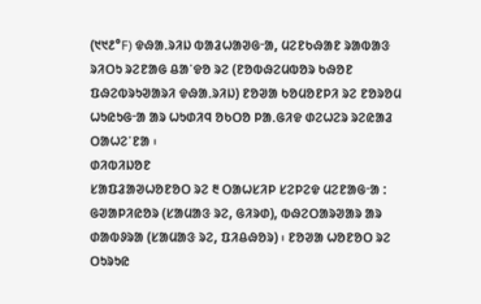(᱑᱑᱒°F) ᱫᱷᱟᱹᱨᱤᱡ ᱵᱟᱲᱦᱟᱣᱜᱼᱟ, ᱢᱮᱱᱠᱷᱟᱱ ᱨᱟᱵᱟᱝ ᱨᱤᱛᱩ ᱨᱮᱱᱟᱜ ᱪᱟᱸᱫᱚ ᱨᱮ (ᱱᱚᱵᱷᱮᱢᱵᱚᱨ ᱠᱷᱚᱱ ᱯᱷᱮᱵᱨᱩᱣᱟᱨᱤ ᱫᱷᱟᱹᱨᱤᱡ) ᱱᱚᱣᱟ ᱠᱚᱢᱚᱱᱞᱤ ᱨᱮ ᱱᱚᱨᱚᱢ ᱦᱩᱭᱩᱜᱼᱟ ᱟᱨ ᱦᱩᱰᱤᱧ ᱚᱠᱛᱚ ᱞᱟᱹᱜᱤᱫ ᱰᱮᱦᱮᱨ ᱨᱮᱭᱟᱲ ᱛᱟᱦᱮᱸᱱᱟ ᱾
ᱰᱤᱵᱤᱡᱚᱱ
ᱥᱟᱯᱲᱟᱣᱦᱚᱱᱚᱛ ᱨᱮ ᱓ ᱛᱟᱦᱥᱤᱞ ᱥᱮᱞᱮᱫ ᱢᱮᱱᱟᱜᱼᱟ : ᱜᱣᱟᱞᱤᱭᱚᱨ (ᱥᱟᱢᱟᱝ ᱨᱮ, ᱜᱤᱨᱰ), ᱵᱷᱮᱛᱟᱨᱣᱟᱨ ᱟᱨ ᱰᱟᱵᱽᱨᱟ (ᱥᱟᱢᱟᱝ ᱨᱮ, ᱯᱤᱪᱷᱚᱨ) ᱾ ᱱᱚᱣᱟ ᱦᱚᱱᱚᱛ ᱨᱮ ᱛᱩᱨᱩᱭ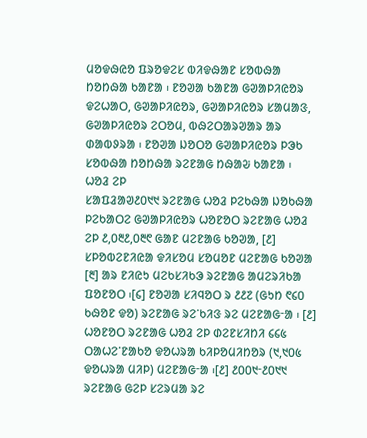ᱢᱚᱫᱷᱭᱚ ᱯᱨᱚᱫᱮᱥ ᱵᱤᱫᱷᱟᱱ ᱥᱚᱵᱷᱟ ᱴᱚᱴᱷᱟ ᱠᱟᱱᱟ ᱾ ᱱᱚᱣᱟ ᱠᱟᱱᱟ ᱜᱣᱟᱞᱤᱭᱚᱨ ᱫᱮᱦᱟᱛ, ᱜᱣᱟᱞᱤᱭᱚᱨ, ᱜᱣᱟᱞᱤᱭᱚᱨ ᱥᱟᱢᱟᱝ, ᱜᱣᱟᱞᱤᱭᱚᱨ ᱮᱛᱚᱢ, ᱵᱷᱮᱛᱟᱨᱣᱟᱨ ᱟᱨ ᱰᱟᱵᱽᱨᱟ ᱾ ᱱᱚᱣᱟ ᱡᱚᱛᱚ ᱜᱣᱟᱞᱤᱭᱚᱨ ᱞᱳᱠ ᱥᱚᱵᱷᱟ ᱴᱚᱴᱷᱟ ᱨᱮᱱᱟᱜ ᱴᱷᱟᱶ ᱠᱟᱱᱟ ᱾
ᱦᱚᱲ ᱮᱞ
ᱥᱟᱯᱲᱟᱣ᱒᱐᱑᱑ ᱨᱮᱱᱟᱜ ᱦᱚᱲ ᱞᱮᱠᱷᱟ ᱡᱚᱠᱷᱟ ᱞᱮᱠᱟᱛᱮ ᱜᱣᱟᱞᱤᱭᱚᱨ ᱦᱚᱱᱚᱛ ᱨᱮᱱᱟᱜ ᱦᱚᱲ ᱮᱞ ᱒,᱐᱓᱒,᱐᱓᱖ ᱜᱟᱱ ᱢᱮᱱᱟᱜ ᱠᱚᱣᱟ, [᱒] ᱥᱞᱚᱵᱮᱱᱤᱭᱟ ᱫᱤᱥᱚᱢ ᱥᱚᱢᱚᱱ ᱢᱮᱱᱟᱜ ᱠᱚᱣᱟ [᱓] ᱟᱨ ᱱᱤᱭᱩ ᱢᱮᱠᱥᱤᱠᱳ ᱨᱮᱱᱟᱜ ᱟᱢᱮᱨᱤᱠᱟ ᱯᱚᱱᱚᱛ ᱾[᱔] ᱱᱚᱣᱟ ᱥᱤᱧᱚᱛ ᱨ ᱒᱒᱗ (ᱜᱩᱴ ᱖᱔᱐ ᱠᱷᱚᱱ ᱫᱚ) ᱨᱮᱱᱟᱜ ᱨᱮᱸᱠᱤᱝ ᱨᱮ ᱢᱮᱱᱟᱜᱼᱟ ᱾ [᱒] ᱦᱚᱱᱚᱛ ᱨᱮᱱᱟᱜ ᱦᱚᱲ ᱮᱞ ᱰᱮᱱᱥᱤᱴᱤ ᱔᱔᱕ ᱛᱟᱦᱮᱸᱱᱟᱠᱚ ᱫᱚᱦᱨᱟ ᱠᱤᱞᱚᱢᱤᱴᱚᱨ (᱑,᱑᱐᱕ ᱫᱚᱦᱨᱟ ᱢᱤᱞ) ᱢᱮᱱᱟᱜᱼᱟ ᱾[᱒] ᱒᱐᱐᱑ᱼ᱒᱐᱑᱑ ᱨᱮᱱᱟᱜ ᱜᱮᱞ ᱥᱮᱨᱢᱟ ᱨᱮ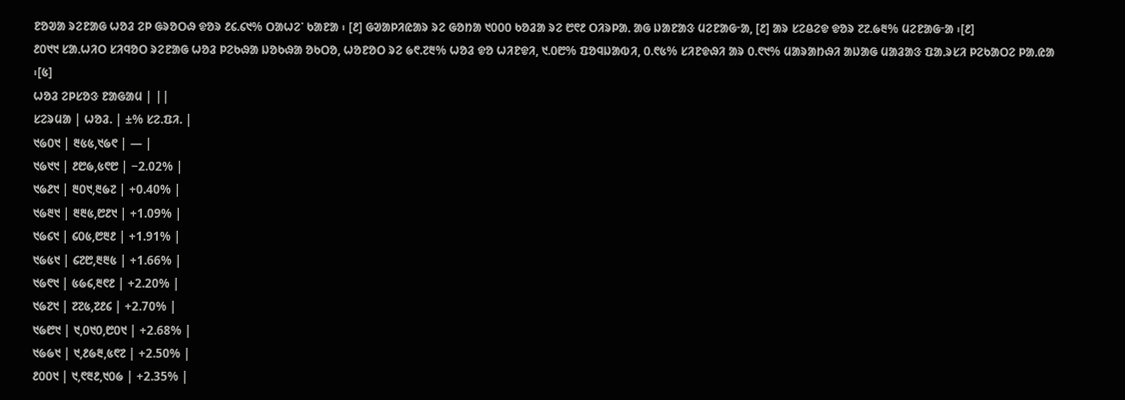ᱱᱚᱣᱟ ᱨᱮᱱᱟᱜ ᱦᱚᱲ ᱮᱞ ᱜᱨᱚᱛᱷ ᱫᱚᱨ ᱒᱔.᱔᱑% ᱛᱟᱦᱮᱸ ᱠᱟᱱᱟ ᱾ [᱒] ᱜᱣᱟᱞᱤᱭᱟᱨ ᱨᱮ ᱜᱚᱴᱟ ᱑᱐᱐᱐ ᱠᱚᱲᱟ ᱨᱮ ᱘᱖᱒ ᱛᱤᱨᱞᱟᱹ ᱟᱜ ᱡᱟᱱᱟᱝ ᱢᱮᱱᱟᱜᱼᱟ, [᱒] ᱟᱨ ᱥᱮᱪᱮᱫ ᱫᱚᱨ ᱗᱗.᱙᱓% ᱢᱮᱱᱟᱜᱼᱟ ᱾[᱒]
᱒᱐᱑᱑ ᱥᱟᱹᱦᱤᱛ ᱥᱤᱧᱚᱛ ᱨᱮᱱᱟᱜ ᱦᱚᱲ ᱞᱮᱠᱷᱟ ᱡᱚᱠᱷᱟ ᱚᱠᱛᱚ, ᱦᱚᱱᱚᱛ ᱨᱮ ᱙᱖.᱗᱓% ᱦᱚᱲ ᱫᱚ ᱦᱤᱱᱫᱤ, ᱑.᱐᱘% ᱯᱚᱧᱡᱟᱵᱤ, ᱐.᱖᱕% ᱥᱤᱱᱫᱷᱤ ᱟᱨ ᱐.᱖᱑% ᱢᱟᱨᱟᱴᱷᱤ ᱟᱡᱟᱜ ᱢᱟᱲᱟᱝ ᱯᱟᱹᱨᱥᱤ ᱞᱮᱠᱟᱛᱮ ᱞᱟᱹᱭᱟ ᱾[᱕]
ᱦᱚᱲ ᱮᱞᱥᱚᱝ ᱱᱟᱜᱟᱢ | ||
ᱥᱮᱨᱢᱟ | ᱦᱚᱲ. | ±% ᱥᱮ.ᱯᱤ. |
᱑᱙᱐᱑ | ᱓᱕᱕,᱑᱙᱖ | — |
᱑᱙᱑᱑ | ᱒᱘᱙,᱕᱖᱘ | −2.02% |
᱑᱙᱒᱑ | ᱓᱐᱑,᱓᱙᱗ | +0.40% |
᱑᱙᱓᱑ | ᱓᱓᱕,᱘᱒᱑ | +1.09% |
᱑᱙᱔᱑ | ᱔᱐᱕,᱘᱓᱒ | +1.91% |
᱑᱙᱕᱑ | ᱔᱗᱘,᱓᱓᱕ | +1.66% |
᱑᱙᱖᱑ | ᱕᱙᱔,᱓᱖᱒ | +2.20% |
᱑᱙᱗᱑ | ᱗᱗᱕,᱗᱒᱔ | +2.70% |
᱑᱙᱘᱑ | ᱑,᱐᱑᱐,᱘᱐᱑ | +2.68% |
᱑᱙᱙᱑ | ᱑,᱒᱙᱓,᱕᱖᱗ | +2.50% |
᱒᱐᱐᱑ | ᱑,᱖᱓᱒,᱑᱐᱙ | +2.35% |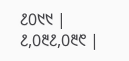᱒᱐᱑᱑ | ᱒,᱐᱓᱒,᱐᱓᱖ |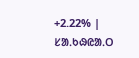+2.22% |
ᱥᱟᱹᱠᱷᱭᱟᱹᱛ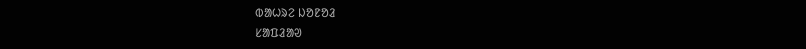ᱵᱟᱦᱨᱮ ᱡᱚᱱᱚᱲ
ᱥᱟᱯᱲᱟᱣ